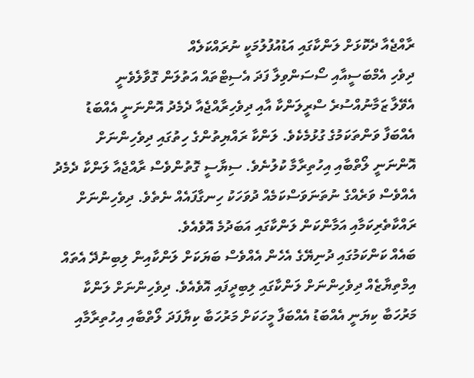ރާއްޖެއާ ދެކޮޅަށް ލަންކާގައި އަޑުއުފުލުމަކީ ނުރައްކަލެއް
ދިވެހި އެމްބަސީއާއި ސޯސަންވިލާ ފަދަ އެސިޓްތައް އަތުލަން ގޮވާލެވެނީ
އެވޭލާ ޒަމާނުއްސުރެ ސްރީލަންކާ އާއި ދިވެހިރާއްޖެއާ ދެމެދު އޮންނަނީ އެއްބަޑު އެއްބަފާ ވަންތަކަމުގެ ގުޅުމެކެވެ. ލަންކާ ރައްޔިތުންގެ ހިތުގައި ދިވެހިންނަށް އޮންނަނީ ލޯތްބާއި އިހުތިރާމާ ކުލުނެވެ. ސިޔާސީ ގޮތުންވެސް ރާއްޖެއާ ލަންކާ ދެމެދު އެއްވެސް ވަރެއްގެ ނުތަނަވަސްކަމެއް ދުވަހަކު ހިނގާފައެއް ނެތެވެ. ދިވެހިންނަށް ރައްކާތެރިކަމާއި އަމާންކަން ލަންކާގައި އަބަދުމެ އޮވެއެވެ.
ބައެއް ކަންކަމުގައި ދުނިޔޭގެ އެހެން އެއްވެސް ބަޔަކަށް ލަންކާއިން ލިބިނުދޭ އެތައް އިމްތިޔާޒެއް ދިވެހިންނަށް ލަންކާގައި ލިބިދީފައި އޮވެއެވެ. ދިވެހިންނަށް ލަންކާ މަރުހަބާ ކިޔަނީ އެއްބަޑު އެއްބަފާ މީހަކަށް މަރުހަބާ ކިޔާފަދަ ލޯތްބާއި އިހުތިރާމާއި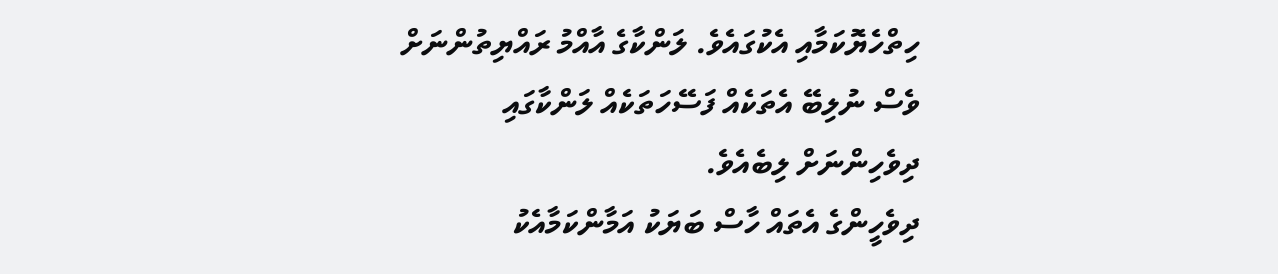ހިތްހެޔޮކަމާއި އެކުގައެވެ. ލަންކާގެ އާއްމު ރައްޔިތުންނަށް ވެސް ނުލިބޭ އެތަކެއް ފަސޭހަތަކެއް ލަންކާގައި ދިވެހިންނަށް ލިބެއެވެ.
ދިވެހީންގެ އެތައް ހާސް ބަޔަކު އަމާންކަމާއެކު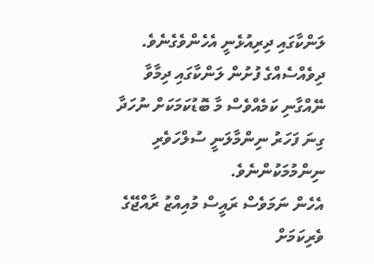ލަންކާގައި ދިރިއުޅެނީ އެހެންވެގެނެވެ. ދިވެއްސެއްގެ ފުށުން ލަންކާގައި ދިމާވާ ނޭއްގާނި ކަމެއްވެސް މާ ބޮޑުކަމަކަށް ނުހަދާ ގިނަ ފަހަރު ނިންމާލަނީ ސުލްހަވެރި ނިންމުމަކުންނެވެ.
އެހެން ނަމަވެސް ރައީސް މުއިއްޒު ރާއްޖޭގެ ވެރިކަމަށް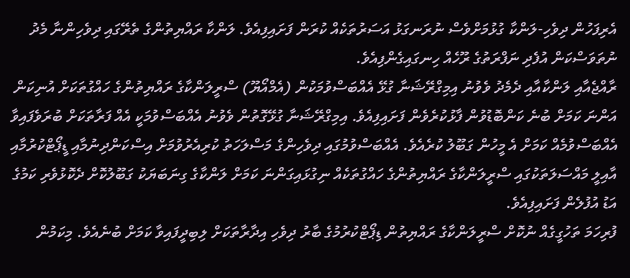އެރިފަހުން ދިވެހި-ލަންކާ ގުޅުމަށްވެސް ނުރަނގަޅު އަސަރުތަކެއް ކުރަން ފަށައިފިއެވެ. ލަންކާ ރައްޔިތުންގެ ތެރޭގައި ދިވެހިންނާ މެދު ނުތަވަސްކަން އުފެދި ނަފްރަތުގެ ރޫހެއް ހިނގައިގެންފިއެވެ.
ރާއްޖެއާއި ލަންކާއާއި ދެމެދު ވެވުނު އިމިގްރޭޝަނާ ގުޅޭ އެއްބަސްވުމަކުން (އެމްއޯޔޫ) ސްރީލަންކާގެ ރައްޔިތުންގެ ހައްގުތަކަށް އުނިކަން އަންނަ ކަމަށް ބުނެ ކަންބޮޑުވުން ފާޅުކުރެވެން ފަށައިފިއެވެ. އިމިގްރޭޝަނާ ގުޅޭގޮތުން ވެވުނު އެއްބަސްވުމަކީ އެއް ފަރާތަކަށް ބުރަވެފައިވާ އެއްބަސްވުމެއް ކަމަށް އެ މީހުން ގަބޫލު ކުރެއެވެ. އެއްބަސްވުމުގައި ދިވެހިންގެ މަސްލަހަތު ކުރިއެރުވުމަށް އިސްކަންދިނުމާއި ޑީޕޯޓްކުރުމާއި އާއިލީ މައްސަލަތަކުގައި ސްރީލަންކާގެ ރައްޔިތުންގެ ހައްގުތަކެއް ނިގުޅައިގަންނަ ކަމަށް ލަންކާގެ ގިނަބަޔަކު ގަބޫލުކޮށް ދެކޮޅުވެރި ކަމުގެ އަޑު އުފުލެން ފަށައިފިއެވެ.
ފުރިހަމަ ތަހުގީގެއް ނުކޮށް ސްރީލަންކާގެ ރައްޔިތުން ޑިޕޯޓްކުރުމުގެ ބާރު ދިވެހި އިދާރާތަކަށް ލިބިދީފައިވާ ކަމަށް ބުނެއެވެ. މިކަމުން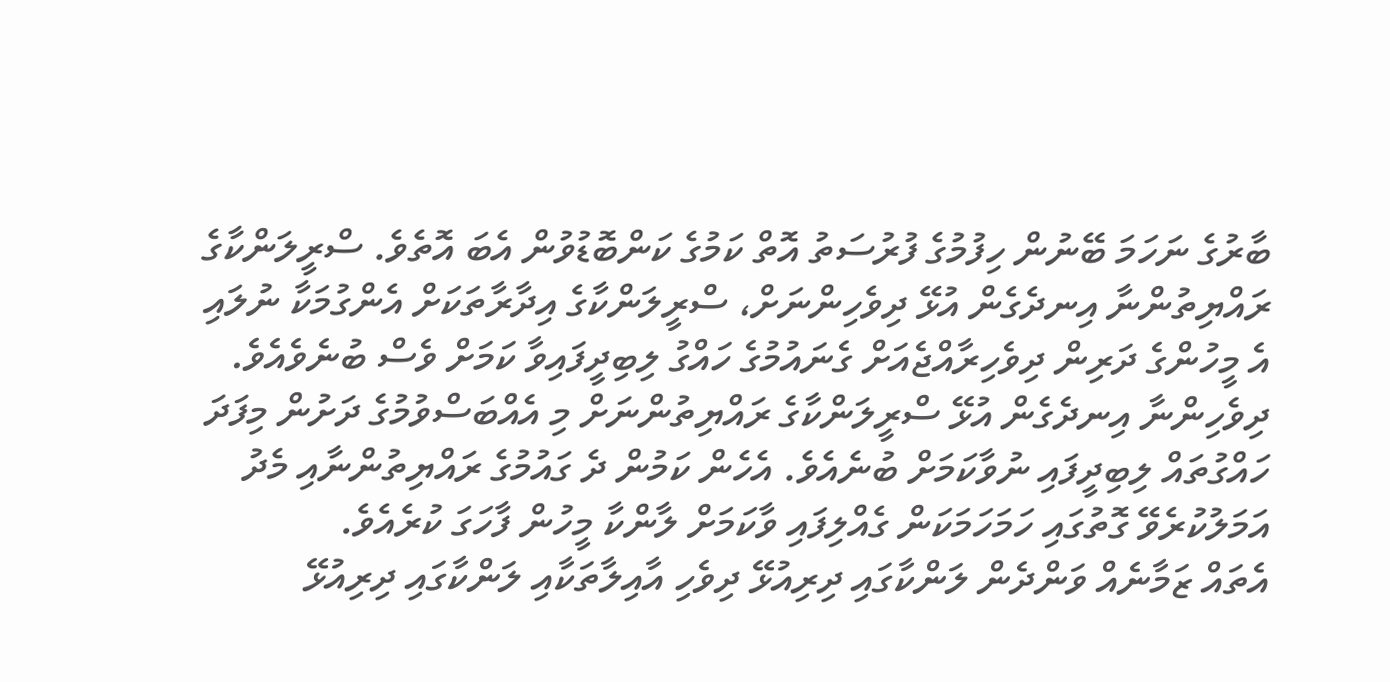ބާރުގެ ނަހަމަ ބޭނުން ހިފުމުގެ ފުރުސަތު އޮތް ކަމުގެ ކަންބޮޑުވުން އެބަ އޮތެވެ. ސްރީލަންކާގެ ރައްޔިތުންނާ އިނދެގެން އުޅޭ ދިވެހިންނަށް، ސްރީލަންކާގެ އިދާރާތަކަށް އެންގުމަކާ ނުލައި އެ މީހުންގެ ދަރިން ދިވެހިރާއްޖެއަށް ގެނައުމުގެ ހައްގު ލިބިދީފައިވާ ކަމަށް ވެސް ބުނެވެއެވެ. ދިވެހިންނާ އިނދެގެން އުޅޭ ސްރީލަންކާގެ ރައްޔިތުންނަށް މި އެއްބަސްވުމުގެ ދަށުން މިފަދަ ހައްގުތައް ލިބިދީފައި ނުވާކަމަށް ބުނެއެވެ. އެހެން ކަމުން ދެ ގައުމުގެ ރައްޔިތުންނާއި މެދު އަމަލުކުރެވޭ ގޮތުގައި ހަމަހަމަކަން ގެއްލިފައި ވާކަމަށް ލާންކާ މީހުން ފާހަގަ ކުރެއެވެ.
އެތައް ޒަމާނެއް ވަންދެން ލަންކާގައި ދިރިއުޅޭ ދިވެހި އާއިލާތަކާއި ލަންކާގައި ދިރިއުޅޭ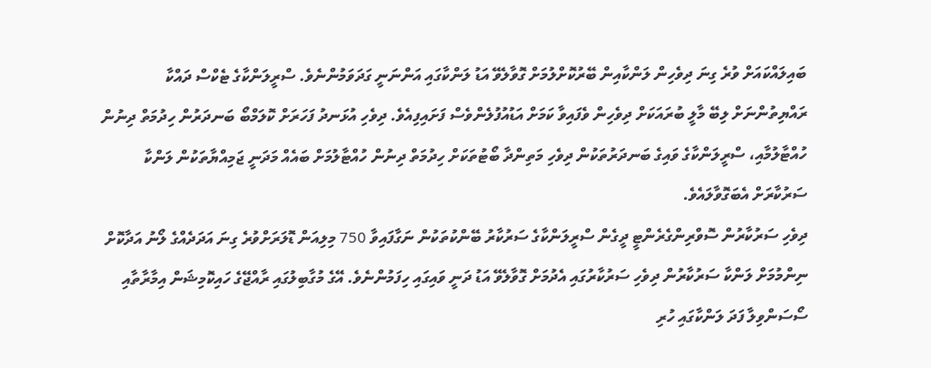ބައިލައްކައަށް ވުރެ ގިނަ ދިވެހިން ލަންކާއިން ބޭރުކޮށްލުމަށް ގޮވާލެވޭ އަޑު ލަންކާގައި އަންނަނީ ގަދަވަމުންނެވެ. ސްރީލަންކާގެ ޓެކްސް ދައްކާ ރައްޔިތުންނަށް ލިބޭ މާލީ ބުރައަކަށް ދިވެހިން ވެފައިވާ ކަމަށް އަޑުއުފުލެންވެސް ފަށައިފިއެވެ. ދިވެހި އުޅަނދު ފަހަރަށް ކޮލަމްބޯ ބަނދަރުން ހިދުމަތް ދިނުން ހުއްޓާލުމާއި، ސްރީލަންކާގެ ވައިގެ ބަނދަރުތަކުން ދިވެހި މަތިންދާ ބޯޓުތަކަށް ހިދުމަތް ދިނުން ހުއްޓާލުމަށް ބައެއް މަދަނީ ޖަމިއްޔާތަކުން ލަންކާ ސަރުކާރަށް އެބަގޮވާލައެވެ.
ދިވެހި ސަރުކާރުން ސޮވްރިންގެރެންޓީ ދީގެން ސްރީލަންކާގެ ސަރުކާރު ބޭންކުތަކުން ނަގާފައިވާ 750 މިލިއަން ޑޮލަރަށްވުރެ ގިނަ އަދަދެއްގެ ލޯނު އަދާކޮށް ނިންމުމަށް ލަންކާ ސަރުކާރުން ދިވެހި ސަރުކާރުގައި އެދުމަށް ގޮވާލެވޭ އަޑު ދަނީ ވައިގައި ހިފަމުންނެވެ. އޭގެ މުގާބިލުގައި ރާއްޖޭގެ ހައިކޮމިޝަން އިމާރާތާއި ސޯސަންވިލާ ފަދަ ލަންކާގައި ހުރި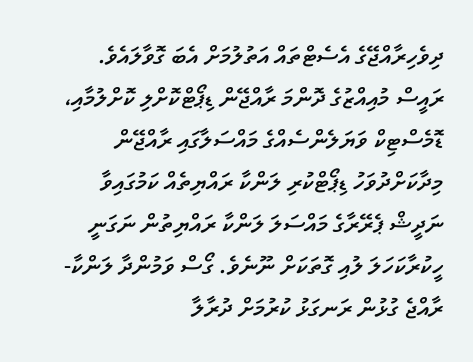ދިވެހިރާއްޖޭގެ އެސެޓްތައް އަތުލުމަށް އެބަ ގޮވާލައެވެ.
ރައީސް މުއިއްޒުގެ ދޮންމަ ރާއްޖޭން ޑިޕޯޓްކޮށްލި ކޮށްލުމާއި، ޑޮމެސްޓިކް ވަޔަލެންސެއްގެ މައްސަލާގައި ރާއްޖޭން މިދާކަށްދުވަހު ޑިޕޯޓްކުރި ލަންކާ ރައްޔިތެއް ކަމުގައިވާ ނަދީޝް ޕެރޭރާގެ މައްސަލަ ލަންކާ ރައްޔިތުން ނަގަނީ ހީކުރާކަހަލަ ލުއި ގޮތަކަށް ނޫނެވެ. ގޯސް ވަމުންދާ ލަންކާ-ރާއްޖެ ގުޅުން ރަނގަޅު ކުރުމަށް ދުރާލާ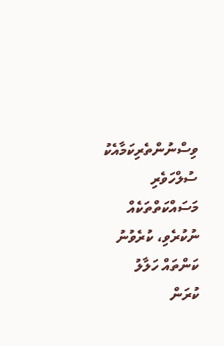ވިސްނުންތެރިކަމާއެކު ސުލްހަވެރި މަސައްކަތްތަކެއް ނުކުރެވި، ކުރެވުނު ކަންތައް ހަލާލު ކުރަން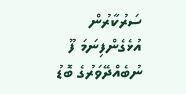ސަރުކާރުން އުޅެގެންފިނަމަ ފޫ ނުބެއްދޭވަރުގެ ބޮޑު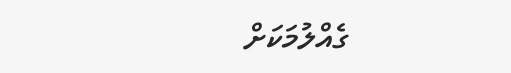ގެއްލުމަކަށް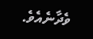ވެދާނެއެވެ.